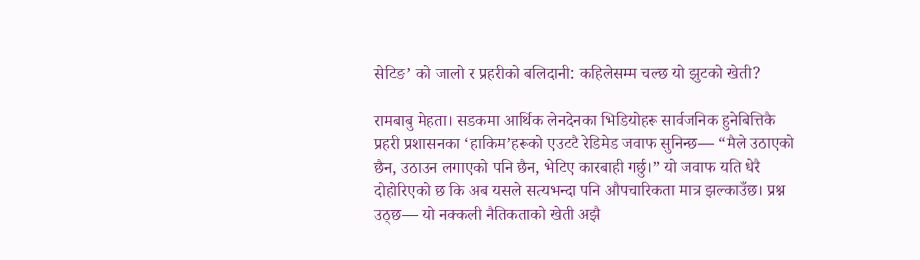सेटिङ’ को जालो र प्रहरीको बलिदानी: कहिलेसम्म चल्छ यो झुटको खेती?

रामबाबु मेहता। सडकमा आर्थिक लेनदेनका भिडियोहरू सार्वजनिक हुनेबित्तिकै प्रहरी प्रशासनका ‘हाकिम’हरूको एउटटै रेडिमेड जवाफ सुनिन्छ— “मैले उठाएको छैन, उठाउन लगाएको पनि छैन, भेटिए कारबाही गर्छु।” यो जवाफ यति धेरै दोहोरिएको छ कि अब यसले सत्यभन्दा पनि औपचारिकता मात्र झल्काउँछ। प्रश्न उठ्छ— यो नक्कली नैतिकताको खेती अझै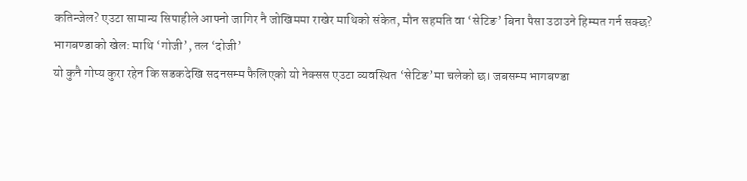कतिन्जेल? एउटा सामान्य सिपाहीले आफ्नो जागिर नै जोखिममा राखेर माथिको संकेत, मौन सहमति वा ‘सेटिङ’ बिना पैसा उठाउने हिम्मत गर्न सक्छ?
भागबण्डाको खेल: माथि ‘गोजी’, तल ‘दोजी’
यो कुनै गोप्य कुरा रहेन कि सडकदेखि सदनसम्म फैलिएको यो नेक्सस एउटा व्यवस्थित ‘सेटिङ’मा चलेको छ। जबसम्म भागबण्डा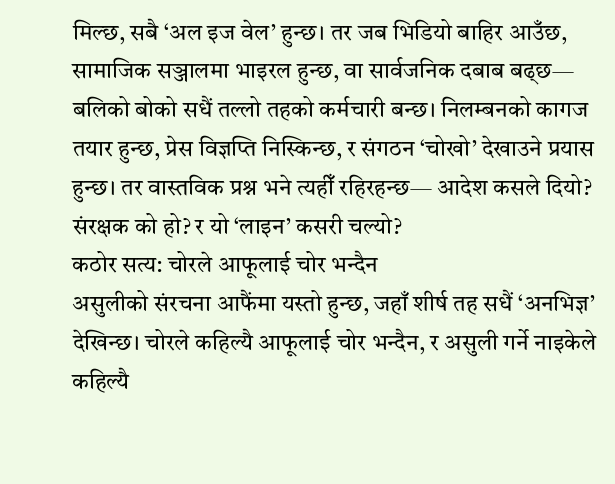मिल्छ, सबै ‘अल इज वेल’ हुन्छ। तर जब भिडियो बाहिर आउँछ, सामाजिक सञ्जालमा भाइरल हुन्छ, वा सार्वजनिक दबाब बढ्छ— बलिको बोको सधैं तल्लो तहको कर्मचारी बन्छ। निलम्बनको कागज तयार हुन्छ, प्रेस विज्ञप्ति निस्किन्छ, र संगठन ‘चोखो’ देखाउने प्रयास हुन्छ। तर वास्तविक प्रश्न भने त्यहीँ रहिरहन्छ— आदेश कसले दियो? संरक्षक को हो? र यो ‘लाइन’ कसरी चल्यो?
कठोर सत्य: चोरले आफूलाई चोर भन्दैन
असुलीको संरचना आफैंमा यस्तो हुन्छ, जहाँ शीर्ष तह सधैं ‘अनभिज्ञ’ देखिन्छ। चोरले कहिल्यै आफूलाई चोर भन्दैन, र असुली गर्ने नाइकेले कहिल्यै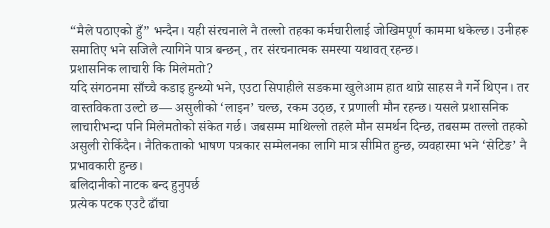“मैले पठाएको हुँ” भन्दैन। यही संरचनाले नै तल्लो तहका कर्मचारीलाई जोखिमपूर्ण काममा धकेल्छ। उनीहरू समातिए भने सजिलै त्यागिने पात्र बन्छन्, तर संरचनात्मक समस्या यथावत् रहन्छ।
प्रशासनिक लाचारी कि मिलेमतो?
यदि संगठनमा साँच्चै कडाइ हुन्थ्यो भने, एउटा सिपाहीले सडकमा खुलेआम हात थाप्ने साहस नै गर्ने थिएन। तर वास्तविकता उल्टो छ— असुलीको ‘लाइन’ चल्छ, रकम उठ्छ, र प्रणाली मौन रहन्छ। यसले प्रशासनिक लाचारीभन्दा पनि मिलेमतोको संकेत गर्छ। जबसम्म माथिल्लो तहले मौन समर्थन दिन्छ, तबसम्म तल्लो तहको असुली रोकिँदैन। नैतिकताको भाषण पत्रकार सम्मेलनका लागि मात्र सीमित हुन्छ, व्यवहारमा भने ‘सेटिङ’ नै प्रभावकारी हुन्छ।
बलिदानीको नाटक बन्द हुनुपर्छ
प्रत्येक पटक एउटै ढाँचा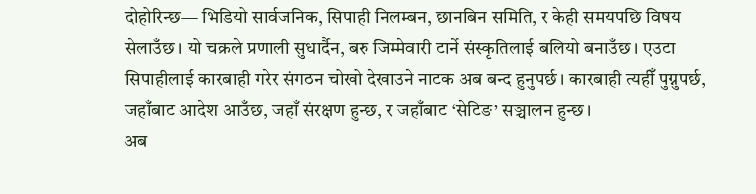दोहोरिन्छ— भिडियो सार्वजनिक, सिपाही निलम्बन, छानबिन समिति, र केही समयपछि विषय सेलाउँछ। यो चक्रले प्रणाली सुधार्दैन, बरु जिम्मेवारी टार्ने संस्कृतिलाई बलियो बनाउँछ। एउटा सिपाहीलाई कारबाही गरेर संगठन चोखो देखाउने नाटक अब बन्द हुनुपर्छ। कारबाही त्यहीँ पुग्नुपर्छ, जहाँबाट आदेश आउँछ, जहाँ संरक्षण हुन्छ, र जहाँबाट ‘सेटिङ’ सञ्चालन हुन्छ।
अब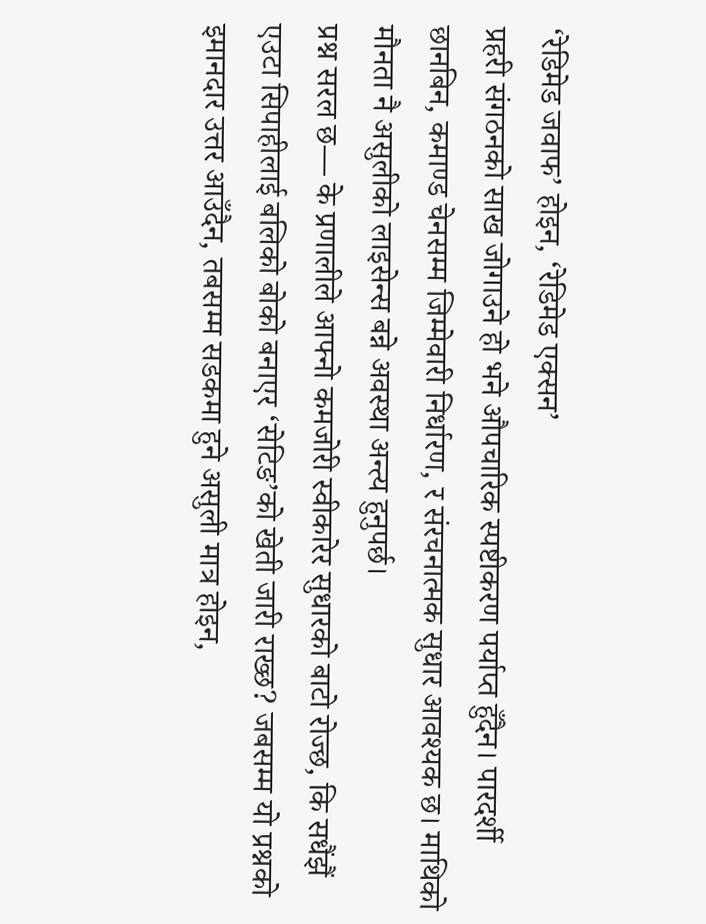‘रेडिमेड जवाफ’ होइन, ‘रेडिमेड एक्सन’
प्रहरी संगठनको साख जोगाउने हो भने औपचारिक स्पष्टीकरण पर्याप्त हुँदैन। पारदर्शी छानबिन, कमाण्ड चेनसम्म जिम्मेवारी निर्धारण, र संरचनात्मक सुधार आवश्यक छ। माथिको मौनता नै असुलीको लाइसेन्स बन्ने अवस्था अन्त्य हुनुपर्छ।
प्रश्न सरल छ— के प्रणालीले आफ्नो कमजोरी स्वीकारेर सुधारको बाटो रोज्छ, कि सधैंझैं एउटा सिपाहीलाई बलिको बोको बनाएर ‘सेटिङ’को खेती जारी राख्छ? जबसम्म यो प्रश्नको इमानदार उत्तर आउँदैन, तबसम्म सडकमा हुने असुली मात्र होइन,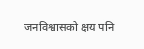जनविश्वासको क्षय पनि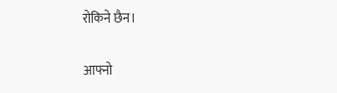रोकिने छैन।

आफ्नो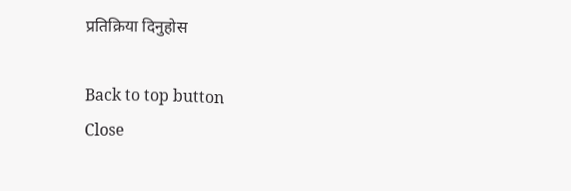प्रतिक्रिया दिनुहोस

Back to top button
Close